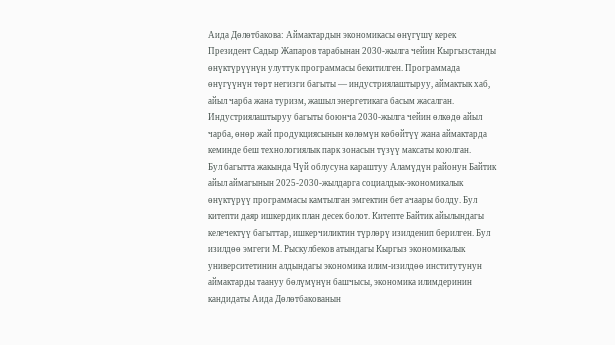Аида Дөлөтбакова: Аймактардын экономикасы өнүгүшү керек
Президент Садыр Жапаров тарабынан 2030-жылга чейин Кыргызстанды өнүктүрүүнүн улуттук программасы бекитилген. Программада өнүгүүнүн төрт негизги багыты — индустриялаштыруу, аймактык хаб, айыл чарба жана туризм, жашыл энергетикага басым жасалган.
Индустриялаштыруу багыты боюнча 2030-жылга чейин өлкөдө айыл чарба, өнөр жай продукциясынын көлөмүн көбөйтүү жана аймактарда кеминде беш технологиялык парк зонасын түзүү максаты коюлган.
Бул багытта жакында Чүй облусуна караштуу Аламүдүн районун Байтик айыл аймагынын 2025-2030-жылдарга социалдык-экономикалык өнүктүрүү программасы камтылган эмгектин бет ачаары болду. Бул китепти даяр ишкердик план десек болот. Китепте Байтик айылындагы келечектүү багыттар, ишкерчиликтин түрлөрү изилденип берилген. Бул изилдөө эмгеги М. Рыскулбеков атындагы Кыргыз экономикалык университетинин алдындагы экономика илим-изилдөө институтунун аймактарды таануу бөлүмүнүн башчысы, экономика илимдеринин кандидаты Аида Дөлөтбакованын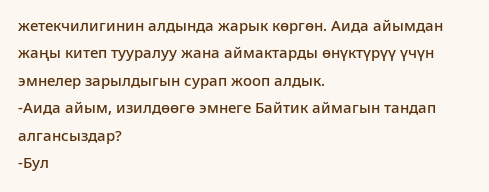жетекчилигинин алдында жарык көргөн. Аида айымдан жаңы китеп тууралуу жана аймактарды өнүктүрүү үчүн эмнелер зарылдыгын сурап жооп алдык.
-Аида айым, изилдөөгө эмнеге Байтик аймагын тандап алгансыздар?
-Бул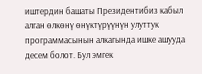иштердин башаты Президентибиз кабыл алган өлкөнү өнүктүрүүнүн улуттук программасынын алкагында ишке ашууда десем болот. Бул эмгек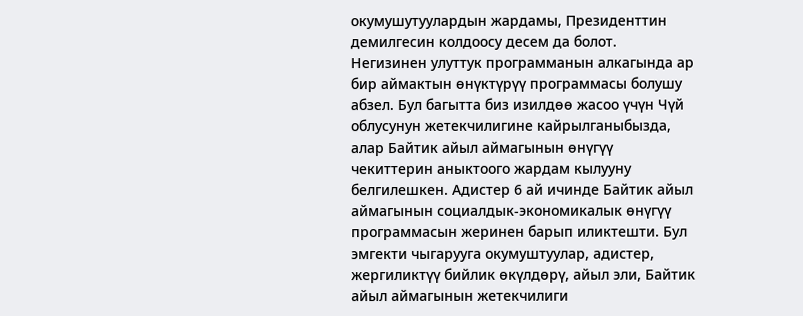окумушутуулардын жардамы, Президенттин демилгесин колдоосу десем да болот. Негизинен улуттук программанын алкагында ар бир аймактын өнүктүрүү программасы болушу абзел. Бул багытта биз изилдөө жасоо үчүн Чүй облусунун жетекчилигине кайрылганыбызда, алар Байтик айыл аймагынын өнүгүү чекиттерин аныктоого жардам кылууну белгилешкен. Адистер 6 ай ичинде Байтик айыл аймагынын социалдык-экономикалык өнүгүү программасын жеринен барып иликтешти. Бул эмгекти чыгарууга окумуштуулар, адистер, жергиликтүү бийлик өкүлдөрү, айыл эли, Байтик айыл аймагынын жетекчилиги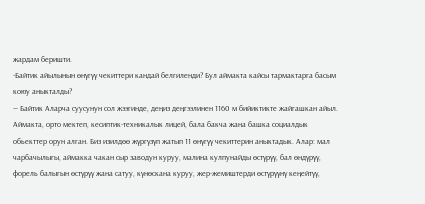жардам беришти.
-Байтик айылынын өнүгүү чекиттери кандай белгиленди? Бул аймакта кайсы тармактарга басым коюу аныкталды?
— Байтик Аларча суусунун сол жээгинде, деңиз деңгээлинен 1160 м бийиктикте жайгашкан айыл. Аймакта, орто мектеп, кесиптик-техникалык лицей, бала бакча жана башка социалдык обьекттер орун алган. Биз изилдөө жүргүзүп жатып 11 өнүгүү чекиттерин аныктадык. Алар: мал чарбачылыгы, аймакка чакан сыр заводун куруу, малина кулпунайды өстүрүү, бал өндүрүү, форель балыгын өстүрүү жана сатуу, күнөскана куруу, жер-жемиштерди өстүрүүнү кеңейтүү,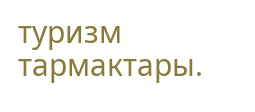туризм тармактары.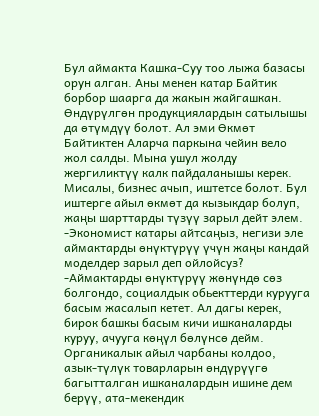Бул аймакта Кашка-Суу тоо лыжа базасы орун алган. Аны менен катар Байтик борбор шаарга да жакын жайгашкан. Өндүрүлгөн продукциялардын сатылышы да өтүмдүү болот. Ал эми Өкмөт Байтиктен Аларча паркына чейин вело жол салды. Мына ушул жолду жергиликтүү калк пайдаланышы керек. Мисалы, бизнес ачып, иштетсе болот. Бул иштерге айыл өкмөт да кызыкдар болуп, жаңы шарттарды түзүү зарыл дейт элем.
-Экономист катары айтсаңыз, негизи эле аймактарды өнүктүрүү үчүн жаңы кандай моделдер зарыл деп ойлойсуз?
-Аймактарды өнүктүрүү жөнүндө сөз болгондо, социалдык обьекттерди курууга басым жасалып кетет. Ал дагы керек, бирок башкы басым кичи ишканаларды куруу, ачууга көңүл бөлүнсө дейм. Органикалык айыл чарбаны колдоо, азык-түлүк товарларын өндүрүүгө багытталган ишканалардын ишине дем берүү, ата-мекендик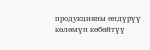продукцияны өндүрүү көлөмүн көбөйтүү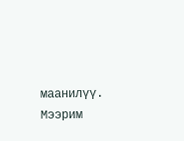маанилүү.
Мээрим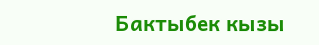Бактыбек кызы